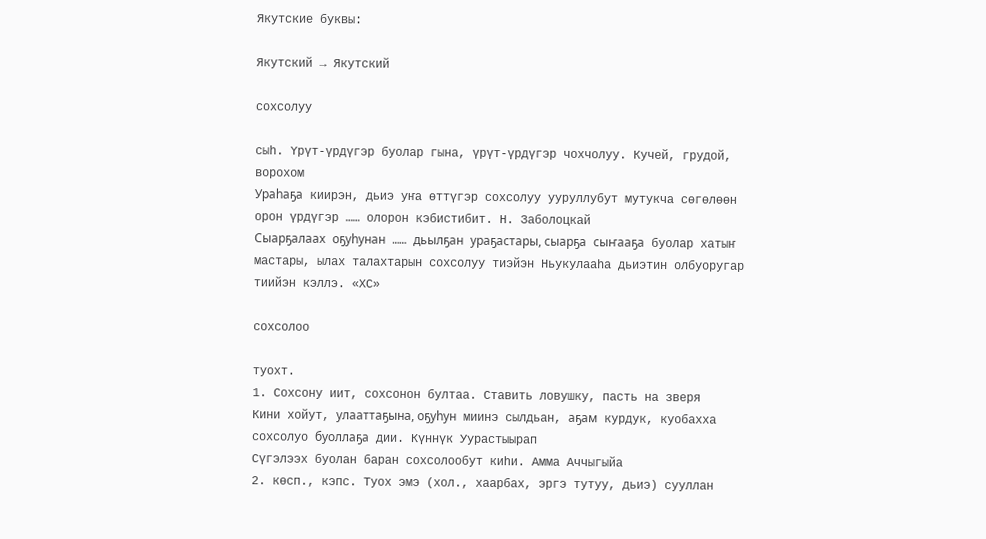Якутские буквы:

Якутский → Якутский

сохсолуу

сыһ. Үрүт-үрдүгэр буолар гына, үрүт-үрдүгэр чохчолуу. Кучей, грудой, ворохом
Ураһаҕа киирэн, дьиэ уҥа өттүгэр сохсолуу ууруллубут мутукча сөгөлөөн орон үрдүгэр …… олорон кэбистибит. Н. Заболоцкай
Сыарҕалаах оҕуһунан …… дьылҕан ураҕастары, сыарҕа сыҥааҕа буолар хатыҥ мастары, ылах талахтарын сохсолуу тиэйэн Ньукулааһа дьиэтин олбуоругар тиийэн кэллэ. «ХС»

сохсолоо

туохт.
1. Сохсону иит, сохсонон бултаа. Ставить ловушку, пасть на зверя
Кини хойут, улааттаҕына, оҕуһун миинэ сылдьан, аҕам курдук, куобахха сохсолуо буоллаҕа дии. Күннүк Уурастыырап
Сүгэлээх буолан баран сохсолообут киһи. Амма Аччыгыйа
2. көсп., кэпс. Туох эмэ (хол., хаарбах, эргэ тутуу, дьиэ) сууллан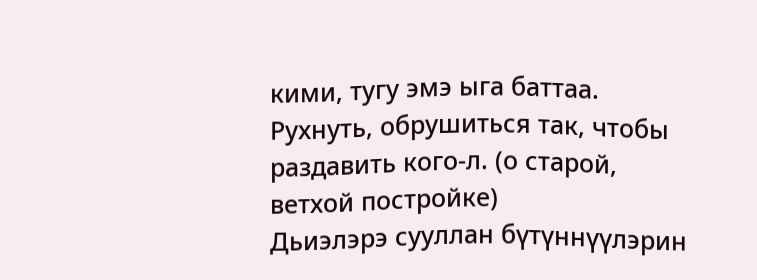кими, тугу эмэ ыга баттаа. Рухнуть, обрушиться так, чтобы раздавить кого-л. (о старой, ветхой постройке)
Дьиэлэрэ сууллан бүтүннүүлэрин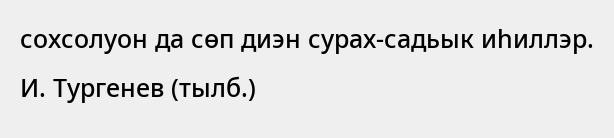сохсолуон да сөп диэн сурах-садьык иһиллэр. И. Тургенев (тылб.)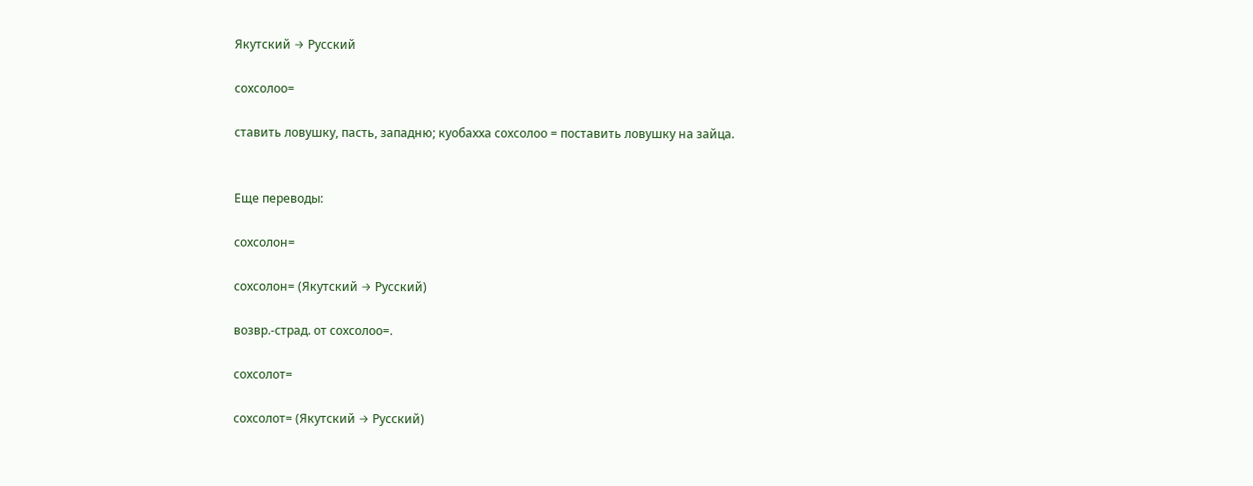Якутский → Русский

сохсолоо=

ставить ловушку, пасть, западню; куобахха сохсолоо = поставить ловушку на зайца.


Еще переводы:

сохсолон=

сохсолон= (Якутский → Русский)

возвр.-страд. от сохсолоо=.

сохсолот=

сохсолот= (Якутский → Русский)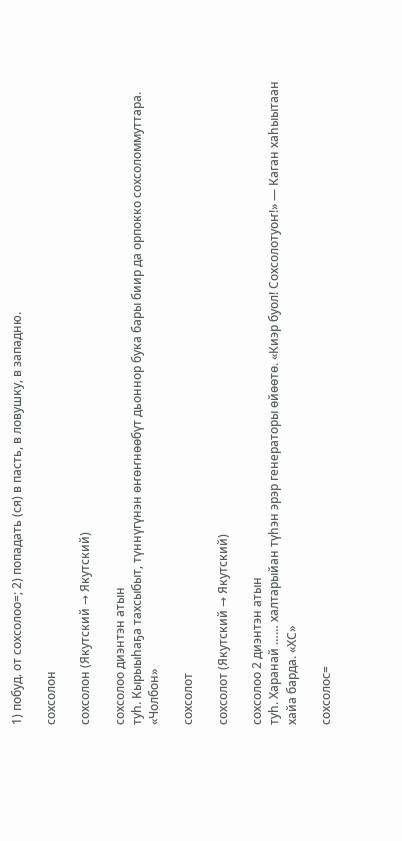1) побуд. от сохсолоо=; 2) попадать (ся) в пасть, в ловушку, в западню.

сохсолон

сохсолон (Якутский → Якутский)

сохсолоо диэнтэн атын
туһ. Кырыыһаҕа тахсыбыт, түннүгүнэн өҥөҥнөөбүт дьоннор бука бары биир да орпокко сохсоломмуттара. «Чолбон»

сохсолот

сохсолот (Якутский → Якутский)

сохсолоо 2 диэнтэн атын
туһ. Харанай …… халтарыйан түһэн эрэр генераторы өйөөтө. «Киэр буол! Сохсолотуоҥ!» — Каган хаһыытаан хайа барда. «ХС»

сохсолос=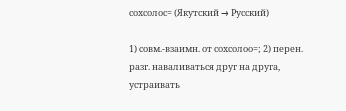сохсолос= (Якутский → Русский)

1) совм.-взаимн. от сохсолоо=; 2) перен. разг. наваливаться друг на друга, устраивать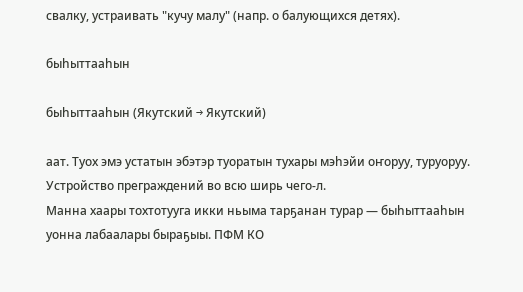свалку, устраивать "кучу малу" (напр. о балующихся детях).

быһыттааһын

быһыттааһын (Якутский → Якутский)

аат. Туох эмэ устатын эбэтэр туоратын тухары мэһэйи оҥоруу, туруоруу. Устройство преграждений во всю ширь чего-л.
Манна хаары тохтотууга икки ньыма тарҕанан турар — быһыттааһын уонна лабаалары быраҕыы. ПФМ КО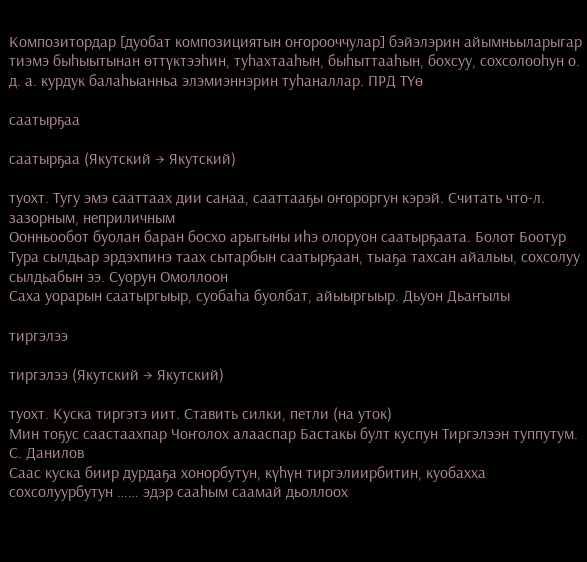Композитордар [дуобат композициятын оҥорооччулар] бэйэлэрин айымньыларыгар тиэмэ быһыытынан өттүктээһин, туһахтааһын, быһыттааһын, бохсуу, сохсолооһун о. д. а. курдук балаһыанньа элэмиэннэрин туһаналлар. ПРД ТҮө

саатырҕаа

саатырҕаа (Якутский → Якутский)

туохт. Тугу эмэ сааттаах дии санаа, сааттааҕы оҥороргун кэрэй. Считать что-л. зазорным, неприличным
Оонньообот буолан баран босхо арыгыны иһэ олоруон саатырҕаата. Болот Боотур
Тура сылдьар эрдэхпинэ таах сытарбын саатырҕаан, тыаҕа тахсан айалыы, сохсолуу сылдьабын ээ. Суорун Омоллоон
Саха уорарын саатыргыыр, суобаһа буолбат, айыыргыыр. Дьуон Дьаҥылы

тиргэлээ

тиргэлээ (Якутский → Якутский)

туохт. Куска тиргэтэ иит. Ставить силки, петли (на уток)
Мин тоҕус саастаахпар Чоҥолох алааспар Бастакы булт куспун Тиргэлээн туппутум. С. Данилов
Саас куска биир дурдаҕа хонорбутун, күһүн тиргэлиирбитин, куобахха сохсолуурбутун …… эдэр сааһым саамай дьоллоох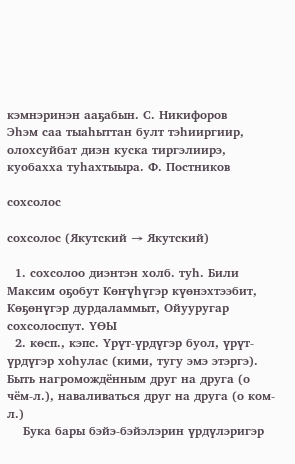кэмнэринэн ааҕабын. С. Никифоров
Эһэм саа тыаһыттан булт тэһииргиир, олохсуйбат диэн куска тиргэлиирэ, куобахха туһахтыыра. Ф. Постников

сохсолос

сохсолос (Якутский → Якутский)

  1. сохсолоо диэнтэн холб. туһ. Били Максим оҕобут Көҥүһүгэр күөнэхтээбит, Көҕөнүгэр дурдаламмыт, Ойууругар сохсолоспут. ҮӨЫ
  2. көсп., кэпс. Үрүт-үрдүгэр буол, үрүт-үрдүгэр хоһулас (кими, тугу эмэ этэргэ). Быть нагромождённым друг на друга (о чём-л.), наваливаться друг на друга (о ком-л.)
    Бука бары бэйэ-бэйэлэрин үрдүлэригэр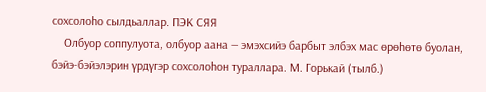сохсолоһо сылдьаллар. ПЭК СЯЯ
    Олбуор соппулуота, олбуор аана — эмэхсийэ барбыт элбэх мас өрөһөтө буолан, бэйэ-бэйэлэрин үрдүгэр сохсолоһон тураллара. М. Горькай (тылб.)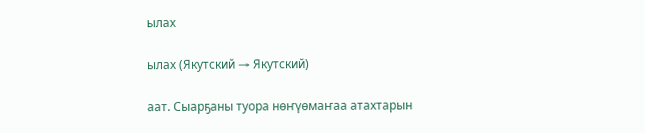ылах

ылах (Якутский → Якутский)

аат. Сыарҕаны туора нөҥүөмаҥаа атахтарын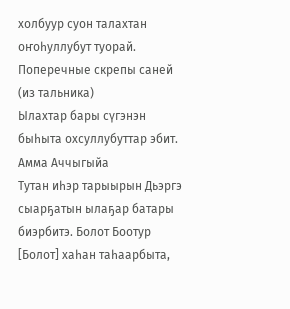холбуур суон талахтан оҥоһуллубут туорай. Поперечные скрепы саней (из тальника)
Ылахтар бары сүгэнэн быһыта охсуллубуттар эбит. Амма Аччыгыйа
Тутан иһэр тарыырын Дьэргэ сыарҕатын ылаҕар батары биэрбитэ. Болот Боотур
[Болот] хаһан таһаарбыта,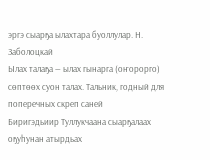эргэ сыарҕа ылахтара буоллулар. Н. Заболоцкай
Ылах талаҕа — ылах гынарга (оҥорорго) сөптөөх суон талах. Тальник, годный для поперечных скреп саней
Биригэдьиир Туллукчаана сыарҕалаах оҕуһунан атырдьах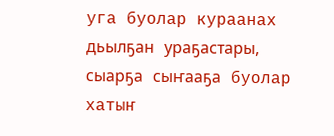уга буолар кураанах дьылҕан ураҕастары, сыарҕа сыҥааҕа буолар хатыҥ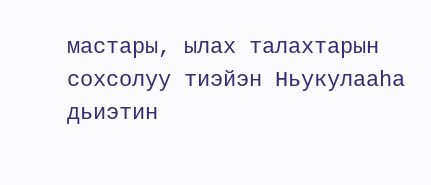мастары, ылах талахтарын сохсолуу тиэйэн Ньукулааһа дьиэтин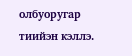олбуоругар тиийэн кэллэ.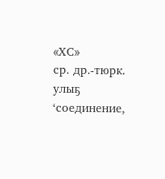«ХС»
ср. др.-тюрк. улыҕ ‘соединение,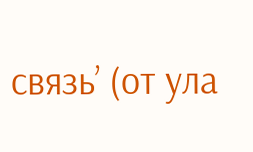связь’ (от ула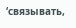‘связывать,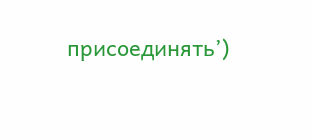присоединять’)